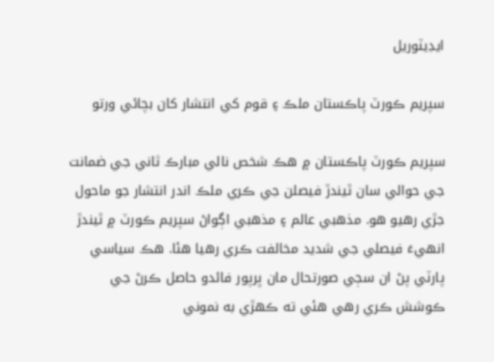ايڊيٽوريل

سپريم ڪورٽ پاڪستان ملڪ ۽ قوم کي انتشار کان بچائي ورتو

سپريم ڪورٽ پاڪستان ۾ هڪ شخص نالي مبارڪ ثاني جي ضمانت جي حوالي سان ٿيندڙ فيصلن جي ڪري ملڪ اندر انتشار جو ماحول جڙي رهيو هو. مذهبي عالم ۽ مذهبي اڳواڻ سپريم ڪورٽ ۾ ٿيندڙ انهيءَ فيصلي جي شديد مخالفت ڪري رهيا هئا. هڪ سياسي پارٽي پڻ ان سڄي صورتحال مان ڀرپور فائدو حاصل ڪرڻ جي ڪوشش ڪري رهي هئي ته ڪهڙي به نموني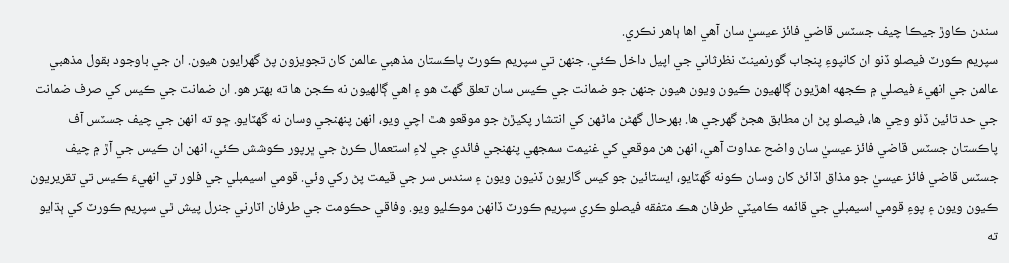سندن ڪاوڙ جيڪا چيف جسٽس قاضي فائز عيسيٰ سان آهي اها ٻاهر نڪري.
سپريم ڪورٽ فيصلو ڏنو ان کانپوءِ پنجاب گورنمينٽ نظرثاني جي اپيل داخل ڪئي. جنهن تي سپريم ڪورٽ پاڪستان مذهبي عالمن کان تجويزون پڻ گهرايون هيون. ان جي باوجود بقول مذهبي عالمن جي انهيءَ فيصلي ۾ ڪجهه اهڙيون ڳالهيون ڪيون ويون هيون جنهن جو ضمانت جي ڪيس سان تعلق گهٽ هو ۽ اهي ڳالهيون نه ڪجن ها ته بهتر هو. ان ضمانت جي ڪيس کي صرف ضمانت جي حد تائين ڏٺو وڃي ها، فيصلو پڻ ان مطابق هجڻ گهرجي ها. بهرحال گهڻن ماڻهن کي انتشار پکيڙڻ جو موقعو هٿ اچي ويو، انهن پنهنجي وسان نه گهٽايو. ڇو ته انهن جي چيف جسٽس آف پاڪستان جسٽس قاضي فائز عيسيٰ سان واضح عداوت آهي، انهن هن موقعي کي غنيمت سمجهي پنهنجي فائدي جي لاءِ استعمال ڪرڻ جي ڀرپور ڪوشش ڪئي، انهن ان ڪيس جي آڙ ۾ چيف جسٽس قاضي فائز عيسيٰ جو مذاق اڏائڻ کان وسان ڪونه گهٽايو، ايستائين جو کيس گاريون ڏنيون ويون ۽ سندس سر جي قيمت پڻ رکي وئي. قومي اسيمبلي جي فلور تي انهيءَ ڪيس تي تقريريون ڪيون ويون ۽ پوءِ قومي اسيمبلي جي قائمه ڪاميٽي طرفان هڪ متفقه فيصلو ڪري سپريم ڪورٽ ڏانهن موڪليو ويو. وفاقي حڪومت جي طرفان اٽارني جنرل پيش ٿي سپريم ڪورٽ کي ٻڌايو ته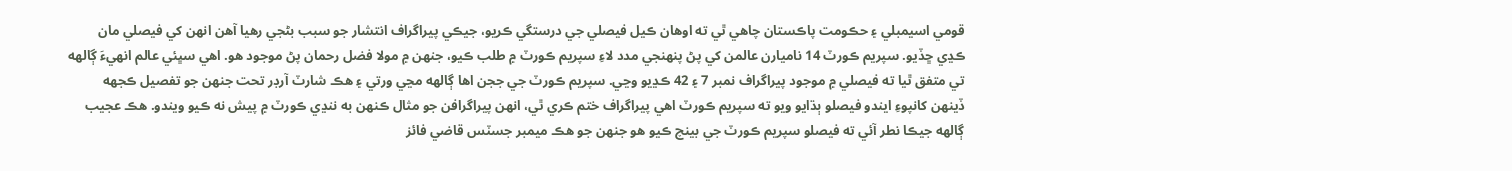قومي اسيمبلي ۽ حڪومت پاڪستان چاهي ٿي ته اوهان ڪيل فيصلي جي درستگي ڪريو، جيڪي پيراگراف انتشار جو سبب بڻجي رهيا آهن انهن کي فيصلي مان ڪڍي ڇڏيو. سپريم ڪورٽ 14 ناميارن عالمن کي پڻ پنهنجي مدد لاءِ سپريم ڪورٽ ۾ طلب ڪيو، جنهن ۾ مولا فضل رحمان پڻ موجود هو. اهي سڀئي عالم انهيءَ ڳالهه تي متفق ٿيا ته فيصلي ۾ موجود پيراگراف نمبر 7 ۽ 42 ڪڍيو وڃي. سپريم ڪورٽ جي ججن اها ڳالهه مڃي ورتي ۽ هڪ شارٽ آرڊر تحت جنهن جو تفصيل ڪجهه ڏينهن کانپوءِ ايندو فيصلو ٻڌايو ويو ته سپريم ڪورٽ اهي پيراگراف ختم ڪري ٿي، انهن پيراگرافن جو مثال ڪنهن به ننڍي ڪورٽ ۾ پيش نه ڪيو ويندو. هڪ عجيب ڳالهه جيڪا نطر آئي ته فيصلو سپريم ڪورٽ جي بينچ ڪيو هو جنهن جو هڪ ميمبر جسٽس قاضي فائز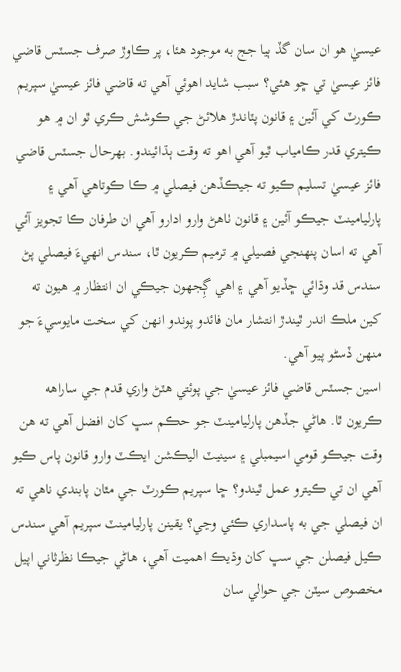عيسيٰ هو ان سان گڏ ٻيا جج به موجود هئا، پر ڪاوڙ صرف جسٽس قاضي فائز عيسيٰ تي ڇو هئي؟ سبب شايد اهوئي آهي ته قاضي فائز عيسيٰ سپريم ڪورٽ کي آئين ۽ قانون پٽاندڙ هلائڻ جي ڪوشش ڪري ٿو ان ۾ هو ڪيتري قدر ڪامياب ٿيو آهي اهو ته وقت ٻڌائيندو. بهرحال جسٽس قاضي فائز عيسيٰ تسليم ڪيو ته جيڪڏهن فيصلي ۾ ڪا ڪوتاهي آهي ۽ پارليامينٽ جيڪو آئين ۽ قانون ٺاهڻ وارو ادارو آهي ان طرفان ڪا تجويز آئي آهي ته اسان پنهنجي فصيلي ۾ ترميم ڪريون ٿا، سندس انهيءَ فيصلي پڻ سندس قد وڌائي ڇڏيو آهي ۽ اهي ڳِجهون جيڪي ان انتظار ۾ هيون ته کين ملڪ اندر ٿيندڙ انتشار مان فائدو پوندو انهن کي سخت مايوسيءَ جو منهن ڏسڻو پيو آهي.
اسين جسٽس قاضي فائز عيسيٰ جي پوئتي هٽڻ واري قدم جي ساراهه ڪريون ٿا. هاڻي جڏهن پارليامينٽ جو حڪم سڀ کان افضل آهي ته هن وقت جيڪو قومي اسيمبلي ۽ سينيٽ اليڪشن ايڪٽ وارو قانون پاس ڪيو آهي ان تي ڪيترو عمل ٿيندو؟ ڇا سپريم ڪورٽ جي مٿان پابندي ناهي ته ان فيصلي جي به پاسداري ڪئي وڃي؟ يقينن پارليامينٽ سپريم آهي سندس ڪيل فيصلن جي سڀ کان وڌيڪ اهميت آهي، هاڻي جيڪا نظرثاني اپيل مخصوص سيٽن جي حوالي سان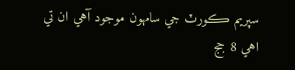سپريم ڪورٽ جي سامهون موجود آهي ان تي اهي 8 جج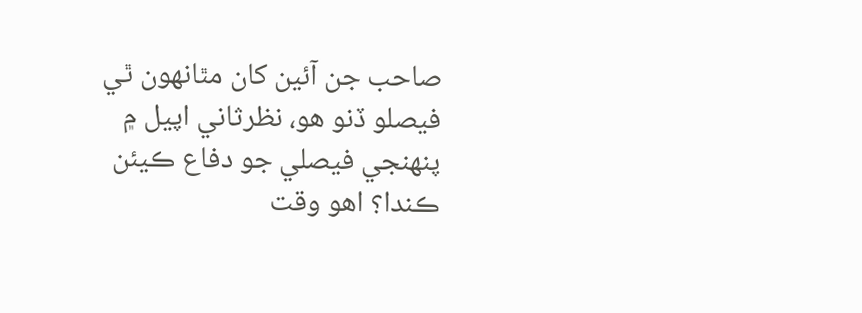صاحب جن آئين کان مٿانهون ٿي فيصلو ڏنو هو، نظرثاني اپيل ۾ پنهنجي فيصلي جو دفاع ڪيئن ڪندا؟ اهو وقت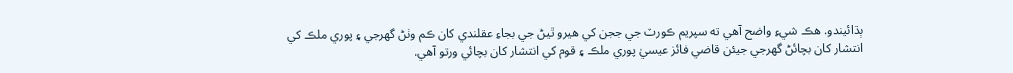ٻڌائيندو. هڪ شيءِ واضح آهي ته سپريم ڪورٽ جي ججن کي هيرو ٿيڻ جي بجاءِ عقلندي کان ڪم وٺڻ گهرجي ۽ پوري ملڪ کي انتشار کان بچائڻ گهرجي جيئن قاضي فائز عيسيٰ پوري ملڪ ۽ قوم کي انتشار کان بچائي ورتو آهي.